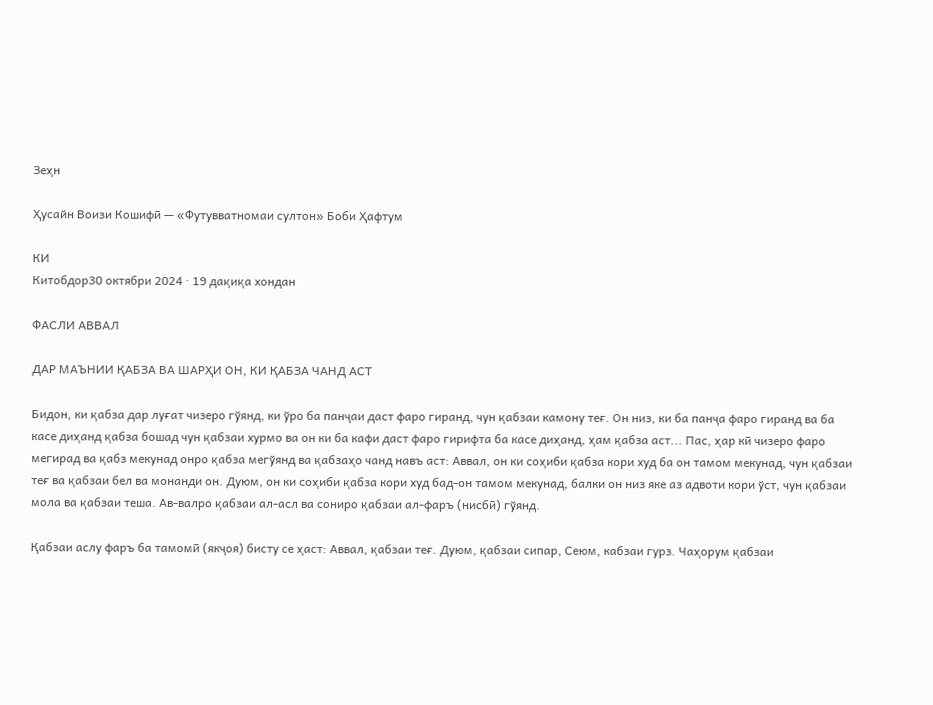Зеҳн

Ҳусайн Воизи Кошифӣ — «Футувватномаи султон» Боби Ҳафтум

КИ
Китобдор30 октябри 2024 · 19 дақиқа хондан

ФАСЛИ АВВАЛ

ДАР МАЪНИИ ҚАБЗА ВА ШАРҲИ ОН, КИ ҚАБЗА ЧАНД АСТ

Бидон, ки қабза дар луғат чизеро гўянд, ки ўро ба панҷаи даст фаро гиранд, чун қабзаи камону теғ. Он низ, ки ба панҷа фаро гиранд ва ба касе диҳанд қабза бошад чун қабзаи хурмо ва он ки ба кафи даст фаро гирифта ба касе диҳанд, ҳам қабза аст... Пас, ҳар кӣ чизеро фаро мегирад ва қабз мекунад онро қабза мегўянд ва қабзаҳо чанд навъ аст: Аввал, он ки соҳиби қабза кори худ ба он тамом мекунад, чун қабзаи теғ ва қабзаи бел ва монанди он. Дуюм, он ки соҳиби қабза кори худ бад-он тамом мекунад, балки он низ яке аз адвоти кори ўст, чун қабзаи мола ва қабзаи теша. Ав-валро қабзаи ал-асл ва сониро қабзаи ал-фаръ (нисбӣ) гўянд.

Қабзаи аслу фаръ ба тамомӣ (якҷоя) бисту се ҳаст: Аввал, қабзаи теғ. Дуюм, қабзаи сипар, Сеюм, кабзаи гурз. Чаҳорум қабзаи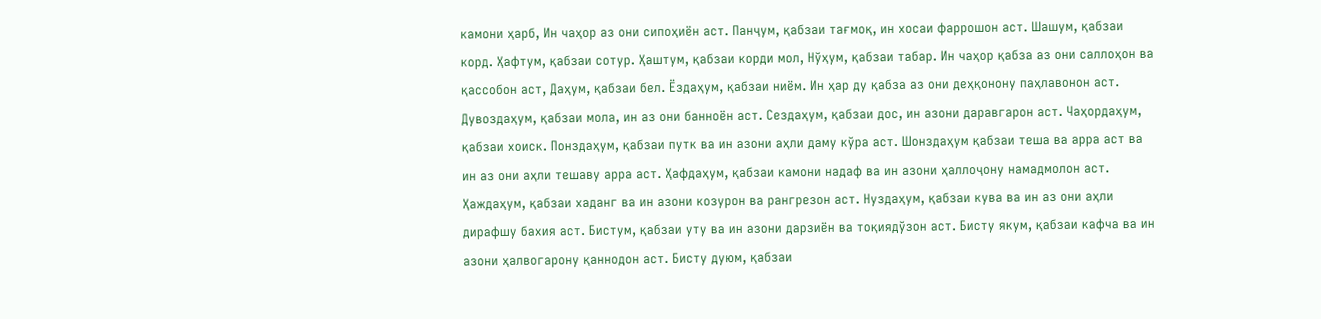камони ҳарб, Ин чаҳор аз они сипоҳиён аст. Панҷум, қабзаи тағмоқ, ин хосаи фаррошон аст. Шашум, қабзаи корд. Ҳафтум, қабзаи сотур. Ҳаштум, қабзаи корди мол, Нўҳум, қабзаи табар. Ин чаҳор қабза аз они саллоҳон ва қассобон аст, Даҳум, қабзаи бел. Ёздаҳум, қабзаи ниём. Ин ҳар ду қабза аз они деҳқонону паҳлавонон аст. Дувоздаҳум, қабзаи мола, ин аз они банноён аст. Сездаҳум, қабзаи дос, ин азони даравгарон аст. Чаҳордаҳум, қабзаи хоиск. Понздаҳум, қабзаи путк ва ин азони аҳли даму кўра аст. Шонздаҳум қабзаи теша ва арра аст ва ин аз они аҳли тешаву арра аст. Ҳафдаҳум, қабзаи камони надаф ва ин азони ҳаллоҷону намадмолон аст. Ҳаждаҳум, қабзаи хаданг ва ин азони козурон ва рангрезон аст. Нуздаҳум, қабзаи кува ва ин аз они аҳли дирафшу бахия аст. Бистум, қабзаи уту ва ин азони дарзиён ва тоқиядўзон аст. Бисту якум, қабзаи кафча ва ин азони ҳалвогарону қаннодон аст. Бисту дуюм, қабзаи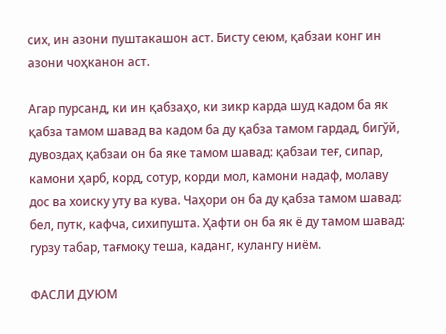сих, ин азони пуштакашон аст. Бисту сеюм, қабзаи конг ин азони чоҳканон аст.

Агар пурсанд, ки ин қабзаҳо, ки зикр карда шуд кадом ба як қабза тамом шавад ва кадом ба ду қабза тамом гардад, бигўй, дувоздаҳ қабзаи он ба яке тамом шавад: қабзаи теғ, сипар, камони ҳарб, корд, сотур, корди мол, камони надаф, молаву дос ва хоиску уту ва кува. Чаҳори он ба ду қабза тамом шавад: бел, путк, кафча, сихипушта. Ҳафти он ба як ё ду тамом шавад: гурзу табар, тағмоқу теша, каданг, кулангу ниём.

ФАСЛИ ДУЮМ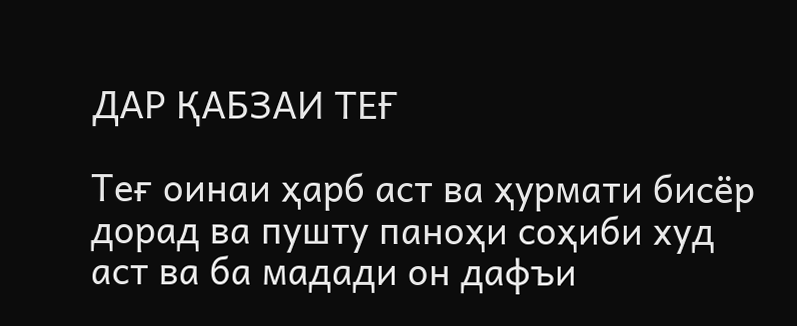ДАР ҚАБЗАИ ТЕҒ

Теғ оинаи ҳарб аст ва ҳурмати бисёр дорад ва пушту паноҳи соҳиби худ аст ва ба мадади он дафъи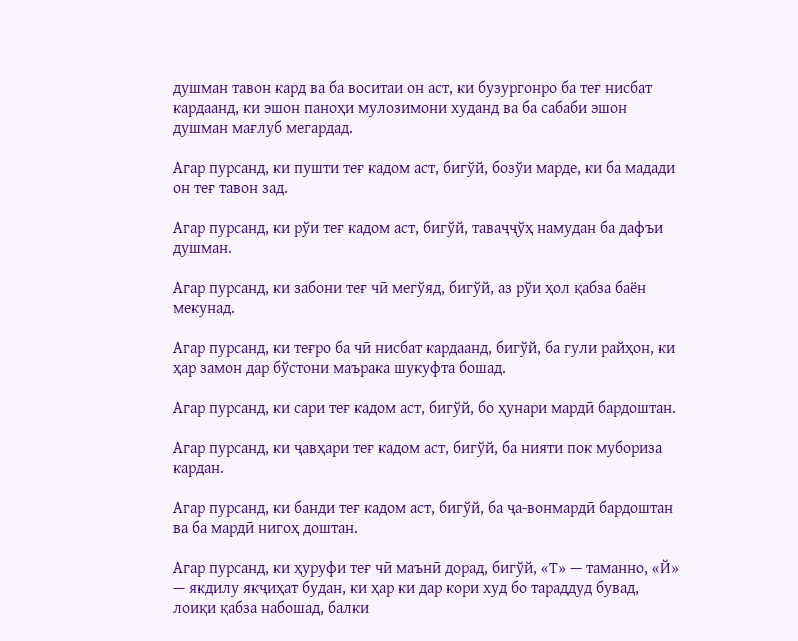душман тавон кард ва ба воситаи он аст, ки бузургонро ба теғ нисбат кардаанд, ки эшон паноҳи мулозимони худанд ва ба сабаби эшон душман мағлуб мегардад.

Агар пурсанд, ки пушти теғ кадом аст, бигўй, бозўи марде, ки ба мадади он теғ тавон зад.

Агар пурсанд, ки рўи теғ кадом аст, бигўй, таваҷҷўҳ намудан ба дафъи душман.

Агар пурсанд, ки забони теғ чӣ мегўяд, бигўй, аз рўи ҳол қабза баён мекунад.

Агар пурсанд, ки теғро ба чӣ нисбат кардаанд, бигўй, ба гули райҳон, ки ҳар замон дар бўстони маърака шукуфта бошад.

Агар пурсанд, ки сари теғ кадом аст, бигўй, бо ҳунари мардӣ бардоштан.

Агар пурсанд, ки ҷавҳари теғ кадом аст, бигўй, ба нияти пок мубориза кардан.

Агар пурсанд, ки банди теғ кадом аст, бигўй, ба ҷа-вонмардӣ бардоштан ва ба мардӣ нигоҳ доштан.

Агар пурсанд, ки ҳуруфи теғ чӣ маънӣ дорад, бигўй, «Т» — таманно, «Й» — якдилу якҷиҳат будан, ки ҳар ки дар кори худ бо тараддуд бувад, лоиқи қабза набошад, балки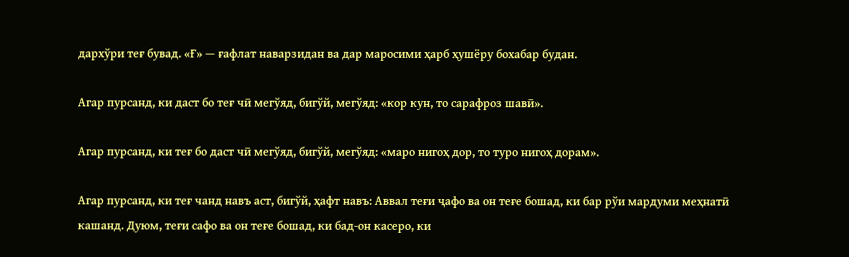дархўри теғ бувад. «Ғ» — ғафлат наварзидан ва дар маросими ҳарб ҳушёру бохабар будан.

Агар пурсанд, ки даст бо теғ чӣ мегўяд, бигўй, мегўяд: «кор кун, то сарафроз шавӣ».

Агар пурсанд, ки теғ бо даст чӣ мегўяд, бигўй, мегўяд: «маро нигоҳ дор, то туро нигоҳ дорам».

Агар пурсанд, ки теғ чанд навъ аст, бигўй, ҳафт навъ: Аввал теғи ҷафо ва он теғе бошад, ки бар рўи мардуми меҳнатӣ кашанд. Дуюм, теғи сафо ва он теғе бошад, ки бад-он касеро, ки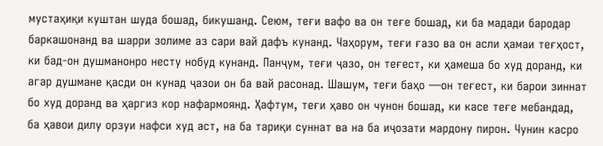мустаҳиқи куштан шуда бошад, бикушанд. Сеюм, теғи вафо ва он теғе бошад, ки ба мадади бародар баркашонанд ва шарри золиме аз сари вай дафъ кунанд. Чаҳорум, теғи ғазо ва он асли ҳамаи теғҳост, ки бад-он душманонро несту нобуд кунанд. Панҷум, теғи ҷазо, он теғест, ки ҳамеша бо худ доранд, ки агар душмане қасди он кунад ҷазои он ба вай расонад. Шашум, теғи баҳо —он теғест, ки барои зиннат бо худ доранд ва ҳаргиз кор нафармоянд. Ҳафтум, теғи ҳаво он чунон бошад, ки касе теғе мебандад, ба ҳавои дилу орзуи нафси худ аст, на ба тариқи суннат ва на ба иҷозати мардону пирон. Чунин касро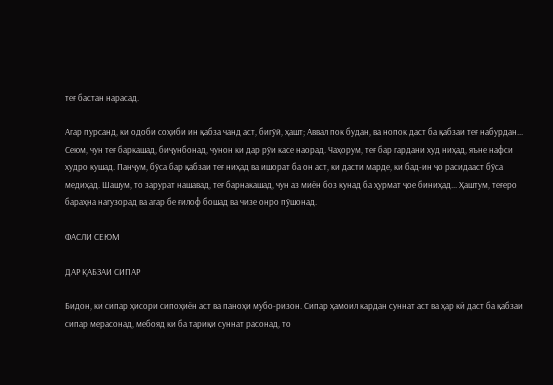теғ бастан нарасад.

Агар пурсанд, ки одоби соҳиби ин қабза чанд аст, бигўй, ҳашт; Аввал пок будан, ва нопок даст ба қабзаи теғ набурдан... Сеюм, чун теғ баркашад, биҷунбонад, чунон ки дар рўи касе наорад. Чаҳорум, теғ бар гардани худ ниҳад, яъне нафси худро кушад. Панҷум, бўса бар қабзаи теғ ниҳад ва ишорат ба он аст, ки дасти марде, ки бад-ин ҷо расидааст бўса медиҳад. Шашум, то зарурат нашавад, теғ барнакашад, чун аз миён боз кунад ба ҳурмат ҷое биниҳад... Ҳаштум, теғеро бараҳна нагузорад ва агар бе ғилоф бошад ва чизе онро пўшонад.

ФАСЛИ СЕЮМ

ДАР ҚАБЗАИ СИПАР

Бидон, ки сипар ҳисори сипоҳиён аст ва паноҳи мубо-ризон. Сипар ҳамоил кардан суннат аст ва ҳар кӣ даст ба қабзаи сипар мерасонад, мебояд ки ба тариқи суннат расонад, то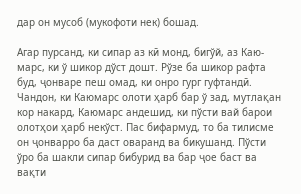дар он мусоб (мукофоти нек) бошад.

Агар пурсанд, ки сипар аз кӣ монд, бигўй, аз Каю-марс, ки ў шикор дўст дошт. Рўзе ба шикор рафта буд, ҷонваре пеш омад, ки онро гург гуфтандӣ. Чандон, ки Каюмарс олоти ҳарб бар ў зад, мутлақан кор накард, Каюмарс андешид, ки пўсти вай барои олотҳои ҳарб некўст. Пас бифармуд, то ба тилисме он ҷонварро ба даст оваранд ва бикушанд. Пўсти ўро ба шакли сипар бибурид ва бар ҷое баст ва вақти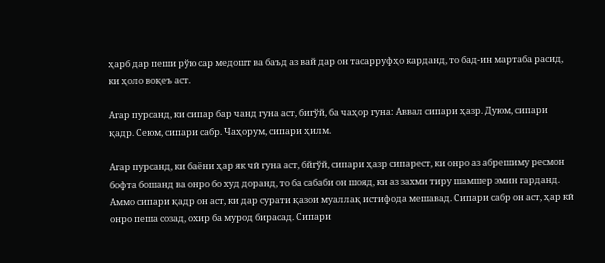ҳарб дар пеши рўю сар медошт ва баъд аз вай дар он тасарруфҳо карданд, то бад-ин мартаба расид, ки ҳоло воқеъ аст.

Агар пурсанд, ки сипар бар чанд гуна аст, бигўй, ба чаҳор гуна: Аввал сипари ҳазр. Дуюм, сипари қадр. Сеюм, сипари сабр. Чаҳорум, сипари ҳилм.

Агар пурсанд, ки баёни ҳар як чӣ гуна аст, бйгўй, сипари ҳазр сипарест, ки онро аз абрешиму ресмон бофта бошанд ва онро бо худ доранд, то ба сабаби он шояд, ки аз захми тиру шамшер эмин гарданд. Аммо сипари қадр он аст, ки дар сурати қазои муаллақ истифода мешавад. Сипари сабр он аст, ҳар кӣ онро пеша созад, охир ба мурод бирасад. Сипари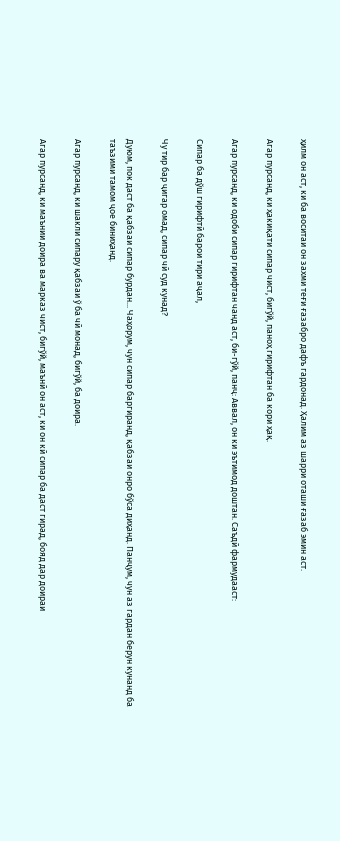ҳилм он аст, ки ба воситаи он захми теғи ғазабро дафъ гардонад. Ҳалим аз шарри оташи ғазаб эмин аст.

Агар пурсанд, ки ҳакиқати сипар чист, бигўй, паноҳ гирифтан ба кори ҳақ.

Агар пурсанд, ки одоби сипар гирифтан чанд аст, би-гўй, панҷ: Аввал, он ки эътимод доштан. Саъдӣ фармудааст:

Сипар ба дўш гирифтӣ барои тири аҷал,

Чу тир бар ҷигар омад, сипар чӣ суд кунад?

Дуюм, пок даст ба қабзаи сипар бурдан... Чаҳорум, чун сипар баргиранд, қабзаи онро бўса диҳанд. Панҷум, чун аз гардан берун кунанд ба таъзими тамом ҷое биниҳанд.

Агар пурсанд, ки шакли сипару қабзаи ў ба чӣ монад, бигўй, ба доира.

Агар пурсанд, ки маънии доира ва марказ чист, бигўй, маънӣ он аст, ки он кӣ сипар ба даст гирад, бояд дар доираи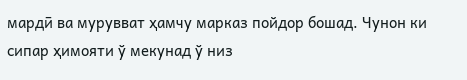мардӣ ва мурувват ҳамчу марказ пойдор бошад. Чунон ки сипар ҳимояти ў мекунад ў низ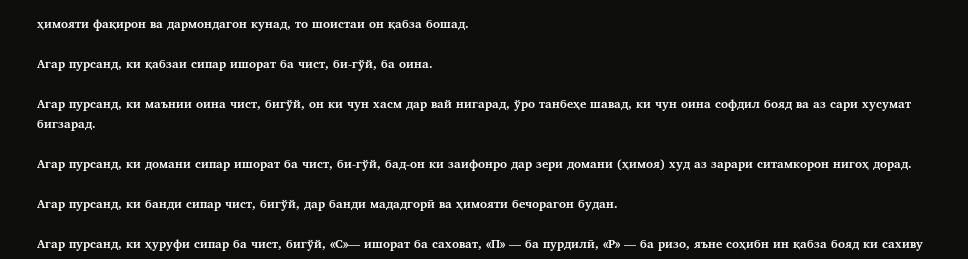ҳимояти фақирон ва дармондагон кунад, то шоистаи он қабза бошад.

Агар пурсанд, ки қабзаи сипар ишорат ба чист, би-гўй, ба оина.

Агар пурсанд, ки маънии оина чист, бигўй, он ки чун хасм дар вай нигарад, ўро танбеҳе шавад, ки чун оина софдил бояд ва аз сари хусумат бигзарад.

Агар пурсанд, ки домани сипар ишорат ба чист, би-гўй, бад-он ки заифонро дар зери домани (ҳимоя) худ аз зарари ситамкорон нигоҳ дорад.

Агар пурсанд, ки банди сипар чист, бигўй, дар банди мададгорӣ ва ҳимояти бечорагон будан.

Агар пурсанд, ки ҳуруфи сипар ба чист, бигўй, «С»— ишорат ба саховат, «П» — ба пурдилӣ, «Р» — ба ризо, яъне соҳибн ин қабза бояд ки сахиву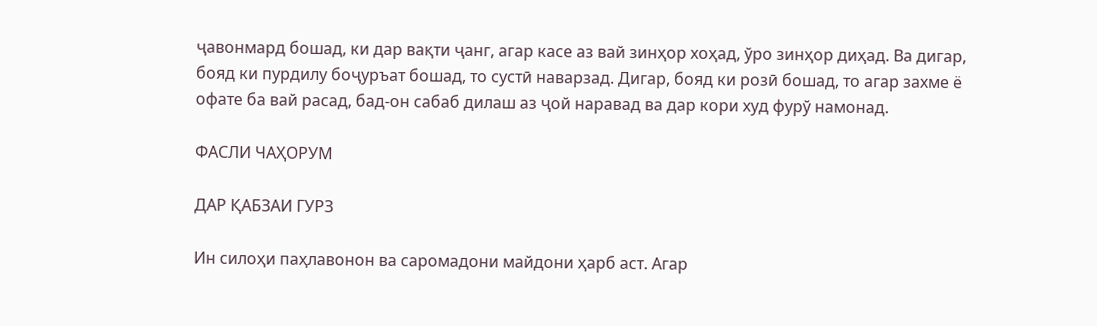ҷавонмард бошад, ки дар вақти ҷанг, агар касе аз вай зинҳор хоҳад, ўро зинҳор диҳад. Ва дигар, бояд ки пурдилу боҷуръат бошад, то сустӣ наварзад. Дигар, бояд ки розӣ бошад, то агар захме ё офате ба вай расад, бад-он сабаб дилаш аз ҷой наравад ва дар кори худ фурў намонад.

ФАСЛИ ЧАҲОРУМ

ДАР ҚАБЗАИ ГУРЗ

Ин силоҳи паҳлавонон ва саромадони майдони ҳарб аст. Агар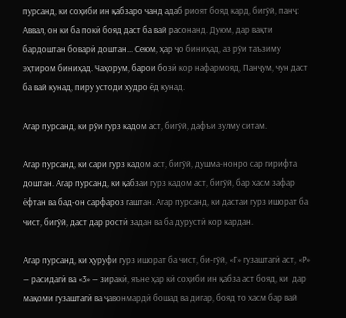пурсанд, ки соҳиби ин қабзаро чанд адаб риоят бояд кард, бигўй, панҷ: Аввал, он ки ба покӣ бояд даст ба вай расонанд. Дуюм, дар вақти бардоштан боварӣ доштан... Сеюм, ҳар ҷо биниҳад, аз рўи таъзиму эҳтиром биниҳад. Чаҳорум, барои бозӣ кор нафармояд, Панҷум, чун даст ба вай кунад, пиру устоди худро ёд кунад.

Агар пурсанд, ки рўи гурз кадом аст, бигўй, дафъи зулму ситам.

Агар пурсанд, ки сари гурз кадом аст, бигўй, душма-нонро сар гирифта доштан. Агар пурсанд, ки қабзаи гурз кадом аст, бигўй, бар хасм зафар ёфтан ва бад-он сарфароз гаштан. Агар пурсанд, ки дастаи гурз ишорат ба чист, бигўй, даст дар ростӣ задан ва ба дурустӣ кор кардан.

Агар пурсанд, ки ҳуруфи гурз ишорат ба чист, би-гўй, «Г» гузаштагӣ аст, «Р» — расидагӣ ва «3» — зиракӣ, яъне ҳар кӣ соҳиби ин қабза аст бояд, ки  дар мақоми гузаштагӣ ва ҷавонмардӣ бошад ва дигар, бояд то хасм бар вай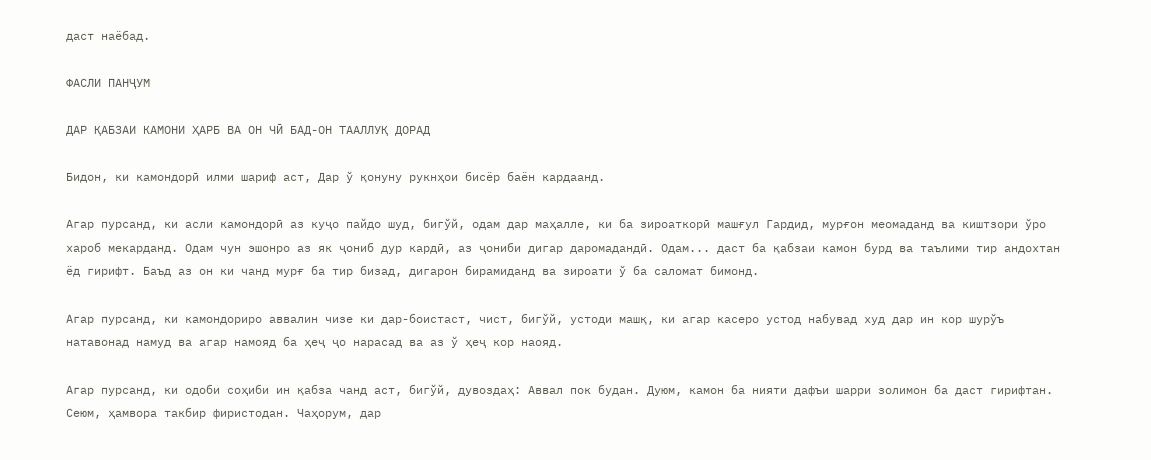даст наёбад.

ФАСЛИ ПАНҶУМ

ДАР ҚАБЗАИ КАМОНИ ҲАРБ ВА ОН ЧӢ БАД-ОН ТААЛЛУҚ ДОРАД

Бидон, ки камондорӣ илми шариф аст, Дар ў қонуну рукнҳои бисёр баён кардаанд.

Агар пурсанд, ки асли камондорӣ аз куҷо пайдо шуд, бигўй, одам дар маҳалле, ки ба зироаткорӣ машғул Гардид, мурғон меомаданд ва киштзори ўро хароб мекарданд. Одам чун эшонро аз як ҷониб дур кардӣ, аз ҷониби дигар даромадандӣ. Одам... даст ба қабзаи камон бурд ва таълими тир андохтан ёд гирифт. Баъд аз он ки чанд мурғ ба тир бизад, дигарон бирамиданд ва зироати ў ба саломат бимонд.

Агар пурсанд, ки камондориро аввалин чизе ки дар-боистаст, чист, бигўй, устоди машқ, ки агар касеро устод набувад худ дар ин кор шурўъ натавонад намуд ва агар намояд ба ҳеҷ ҷо нарасад ва аз ў ҳеҷ кор наояд.

Агар пурсанд, ки одоби соҳиби ин қабза чанд аст, бигўй, дувоздаҳ: Аввал пок будан. Дуюм, камон ба нияти дафъи шарри золимон ба даст гирифтан. Сеюм, ҳамвора такбир фиристодан. Чаҳорум, дар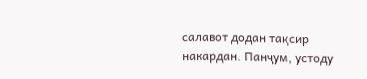салавот додан тақсир накардан. Панҷум, устоду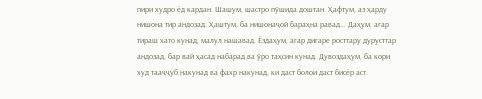пири худро ёд кардан. Шашум, шастро пўшида доштан. Ҳафтум, аз ҳарду нишона тир андозад. Ҳаштум, ба нишонаҷой бараҳна равад... Даҳум, агар тираш хато кунад, малул нашавад. Ёздаҳум, агар дигаре росттару дурусттар андозад, бар вай ҳасад набарад ва ўро таҳсин кунад. Дувоздаҳум, ба кори худ тааҷҷуб накунад ва фахр накунад, ки даст болои даст бисёр аст.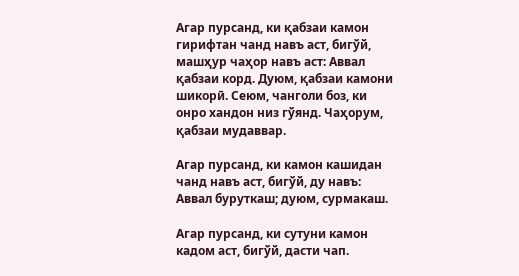Агар пурсанд, ки қабзаи камон гирифтан чанд навъ аст, бигўй, машҳур чаҳор навъ аст: Аввал қабзаи корд. Дуюм, қабзаи камони шикорӣ. Сеюм, чанголи боз, ки онро хандон низ гўянд. Чаҳорум, қабзаи мудаввар.

Агар пурсанд, ки камон кашидан чанд навъ аст, бигўй, ду навъ: Аввал буруткаш; дуюм, сурмакаш.

Агар пурсанд, ки сутуни камон кадом аст, бигўй, дасти чап.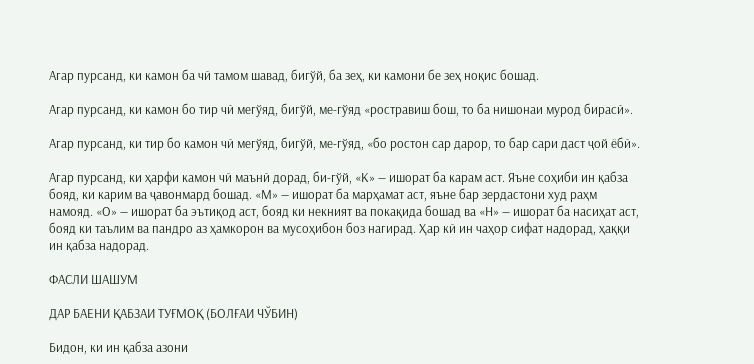Агар пурсанд, ки камон ба чӣ тамом шавад, бигўй, ба зеҳ, ки камони бе зеҳ ноқис бошад.

Агар пурсанд, ки камон бо тир чӣ мегўяд, бигўй, ме-гўяд «ростравиш бош, то ба нишонаи мурод бирасӣ».

Агар пурсанд, ки тир бо камон чӣ мегўяд, бигўй, ме-гўяд, «бо ростон сар дарор, то бар сари даст ҷой ёбӣ».

Агар пурсанд, ки ҳарфи камон чӣ маънӣ дорад, би-гўй, «К» — ишорат ба карам аст. Яъне соҳиби ин қабза бояд, ки карим ва ҷавонмард бошад. «М» — ишорат ба марҳамат аст, яъне бар зердастони худ раҳм намояд. «О» — ишорат ба эътиқод аст, бояд ки некният ва покақида бошад ва «Н» — ишорат ба насиҳат аст, бояд ки таълим ва пандро аз ҳамкорон ва мусоҳибон боз нагирад. Ҳар кӣ ин чаҳор сифат надорад, ҳаққи ин қабза надорад.

ФАСЛИ ШАШУМ

ДАР БАЕНИ ҚАБЗАИ ТУҒМОҚ (БОЛҒАИ ЧЎБИН)

Бидон, ки ин қабза азони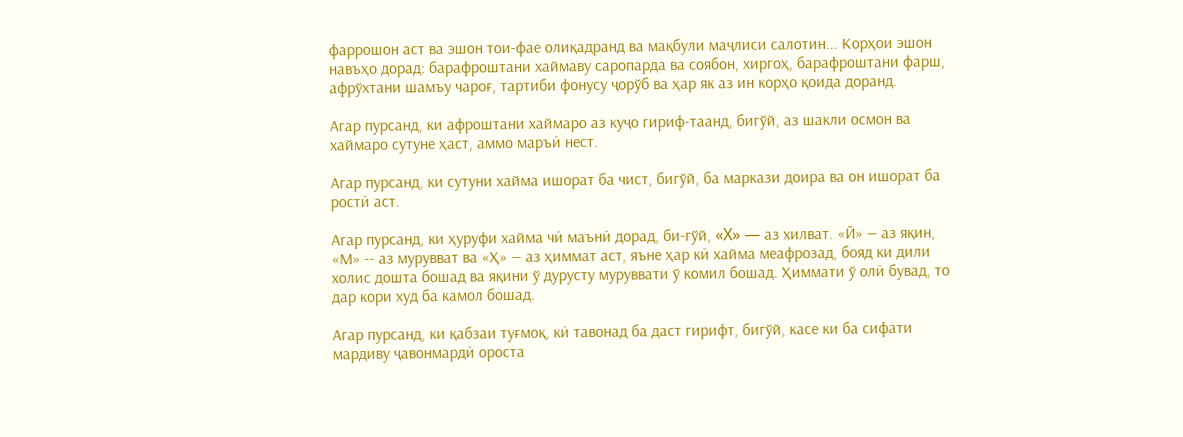фаррошон аст ва эшон тои-фае олиқадранд ва мақбули маҷлиси салотин... Корҳои эшон навъҳо дорад: барафроштани хаймаву саропарда ва соябон, хиргоҳ, барафроштани фарш, афрўхтани шамъу чароғ, тартиби фонусу ҷорўб ва ҳар як аз ин корҳо қоида доранд.

Агар пурсанд, ки афроштани хаймаро аз куҷо гириф-таанд, бигўй, аз шакли осмон ва хаймаро сутуне ҳаст, аммо маръӣ нест.

Агар пурсанд, ки сутуни хайма ишорат ба чист, бигўй, ба маркази доира ва он ишорат ба ростӣ аст.

Агар пурсанд, ки ҳуруфи хайма чӣ маънӣ дорад, би-гўй, «X» — аз хилват. «Й» — аз яқин, «М» -- аз мурувват ва «Ҳ» — аз ҳиммат аст, яъне ҳар кӣ хайма меафрозад, бояд ки дили холис дошта бошад ва яқини ў дурусту муруввати ў комил бошад. Ҳиммати ў олӣ бувад, то дар кори худ ба камол бошад.

Агар пурсанд, ки қабзаи туғмоқ, кӣ тавонад ба даст гирифт, бигўй, касе ки ба сифати мардиву ҷавонмардӣ ороста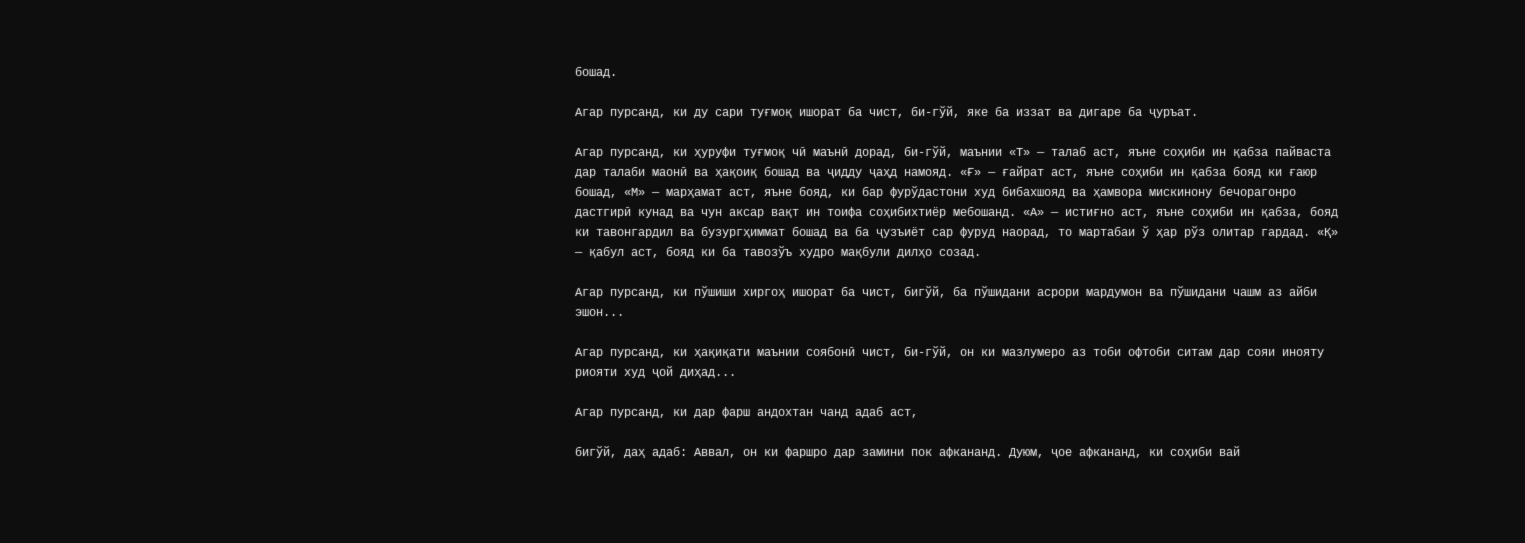бошад.

Агар пурсанд, ки ду сари туғмоқ ишорат ба чист, би-гўй, яке ба иззат ва дигаре ба ҷуръат.

Агар пурсанд, ки ҳуруфи туғмоқ чӣ маънӣ дорад, би-гўй, маънии «Т» — талаб аст, яъне соҳиби ин қабза пайваста дар талаби маонӣ ва ҳақоиқ бошад ва ҷидду ҷаҳд намояд. «Ғ» — ғайрат аст, яъне соҳиби ин қабза бояд ки ғаюр бошад, «М» — марҳамат аст, яъне бояд, ки бар фурўдастони худ бибахшояд ва ҳамвора мискинону бечорагонро дастгирӣ кунад ва чун аксар вақт ин тоифа соҳибихтиёр мебошанд. «А» — истиғно аст, яъне соҳиби ин қабза, бояд ки тавонгардил ва бузургҳиммат бошад ва ба ҷузъиёт сар фуруд наорад, то мартабаи ў ҳар рўз олитар гардад. «Қ» — қабул аст, бояд ки ба тавозўъ худро мақбули дилҳо созад.

Агар пурсанд, ки пўшиши хиргоҳ ишорат ба чист, бигўй, ба пўшидани асрори мардумон ва пўшидани чашм аз айби эшон...

Агар пурсанд, ки ҳақиқати маънии соябонӣ чист, би-гўй, он ки мазлумеро аз тоби офтоби ситам дар сояи инояту риояти худ ҷой диҳад...

Агар пурсанд, ки дар фарш андохтан чанд адаб аст,

бигўй, даҳ адаб: Аввал, он ки фаршро дар замини пок афкананд. Дуюм, ҷое афкананд, ки соҳиби вай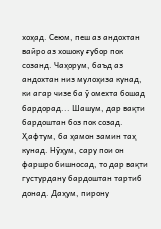хоҳад. Сеюм, пеш аз андохтан вайро аз хошоку ғубор пок созанд. Чаҳорум, баъд аз андохтан низ мулоҳиза кунад, ки агар чизе ба ў омехта бошад бардорад... Шашум, дар вақти бардоштан боз пок созад. Ҳафтум, ба ҳамон замин таҳ кунад. Нўҳум, сару пои он фаршро бишносад, то дар вақти густурдану бардоштан тартиб донад. Даҳум, пирону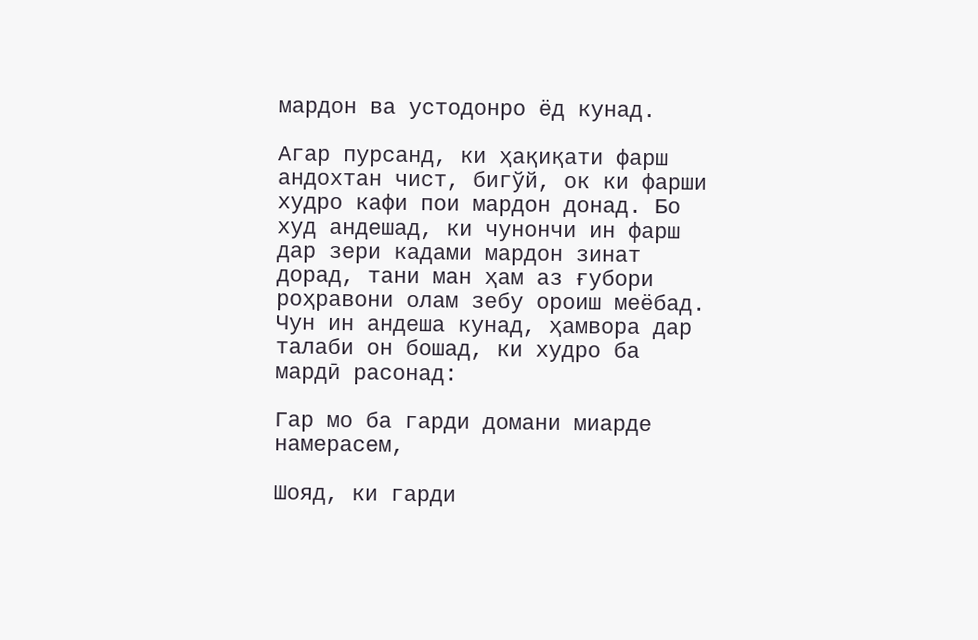мардон ва устодонро ёд кунад.

Агар пурсанд, ки ҳақиқати фарш андохтан чист, бигўй, ок ки фарши худро кафи пои мардон донад. Бо худ андешад, ки чунончи ин фарш дар зери кадами мардон зинат дорад, тани ман ҳам аз ғубори роҳравони олам зебу ороиш меёбад. Чун ин андеша кунад, ҳамвора дар талаби он бошад, ки худро ба мардӣ расонад:

Гар мо ба гарди домани миарде намерасем,

Шояд, ки гарди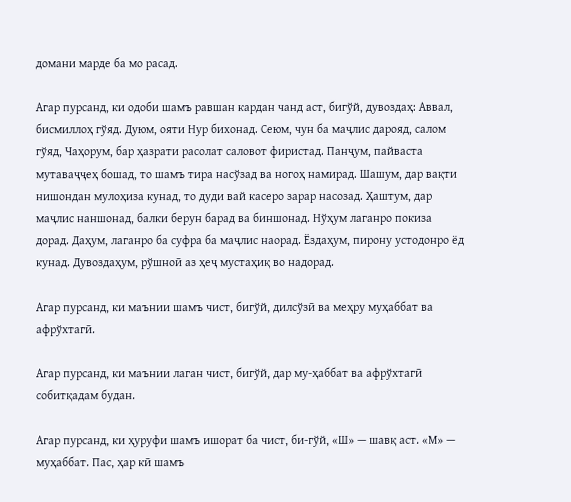домани марде ба мо расад.

Агар пурсанд, ки одоби шамъ равшан кардан чанд аст, бигўй, дувоздаҳ: Аввал, бисмиллоҳ гўяд. Дуюм, ояти Нур бихонад. Сеюм, чун ба маҷлис дарояд, салом гўяд, Чаҳорум, бар ҳазрати расолат саловот фиристад. Панҷум, пайваста мутаваҷҷеҳ бошад, то шамъ тира насўзад ва ногоҳ намирад. Шашум, дар вақти нишондан мулоҳиза кунад, то дуди вай касеро зарар насозад. Ҳаштум, дар маҷлис наншонад, балки берун барад ва биншонад. Нўҳум лаганро покиза дорад. Даҳум, лаганро ба суфра ба маҷлис наорад. Ёздаҳум, пирону устодонро ёд кунад. Дувоздаҳум, рўшноӣ аз ҳеҷ мустаҳиқ во надорад.

Агар пурсанд, ки маънии шамъ чист, бигўй, дилсўзӣ ва меҳру муҳаббат ва афрўхтагӣ.

Агар пурсанд, ки маънии лаган чист, бигўй, дар му-ҳаббат ва афрўхтагӣ собитқадам будан.

Агар пурсанд, ки ҳуруфи шамъ ишорат ба чист, би-гўй, «Ш» — шавқ аст. «М» — муҳаббат. Пас, ҳар кӣ шамъ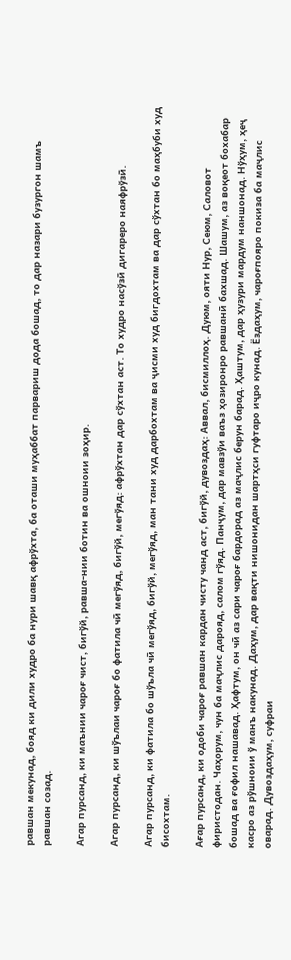равшан мекунад, бояд ки дили худро ба нури шавқ афрўхта, ба оташи муҳаббат парвариш дода бошад, то дар назари бузургон шамъ равшан созад.

Агар пурсанд, ки маънии чароғ чист, бигўй, равша-нии ботин ва ошноии зоҳир.

Агар пурсанд, ки шўълаи чароғ бо фатила чӣ мегўяд, бигўй, мегўяд: афрўхтан дар сўхтан аст. То худро насўзӣ дигареро наяфрўзӣ.

Агар пурсанд, ки фатила бо шўъла чӣ мегўяд, бигўй, мегўяд, ман тани худ дарбохтам ва ҷисми худ бигдохтам ва дар сўхтан бо маҳбуби худ бисохтам.

Ағар пурсанд, ки одоби чароғ равшан кардан чисту чанд аст, бигўй, дувоздаҳ: Аввал, бисмиллоҳ. Дуюм, ояти Нур, Сеюм, Саловот фиристодан. Чаҳорум, чун ба маҷлис дарояд, салом гўяд. Панҷум, дар мавзўи ваъз ҳозиронро равшанӣ бахшад. Шашум, аз воқеот бохабар бошад ва ғофил нашавад. Ҳафтум, он чӣ аз сари чароғ бардорад аз маҷлис берун барад. Ҳаштум, дар ҳузури мардум наншонад. Нўҳум, ҳеҷ касро аз рўшноии ў манъ накунад. Даҳум, дар вақти нишонидан шартҳси гуфтаро иҷро кунад. Ёздаҳум, чароғпояро покиза ба маҷлис оварад. Дувоздаҳум, суфраи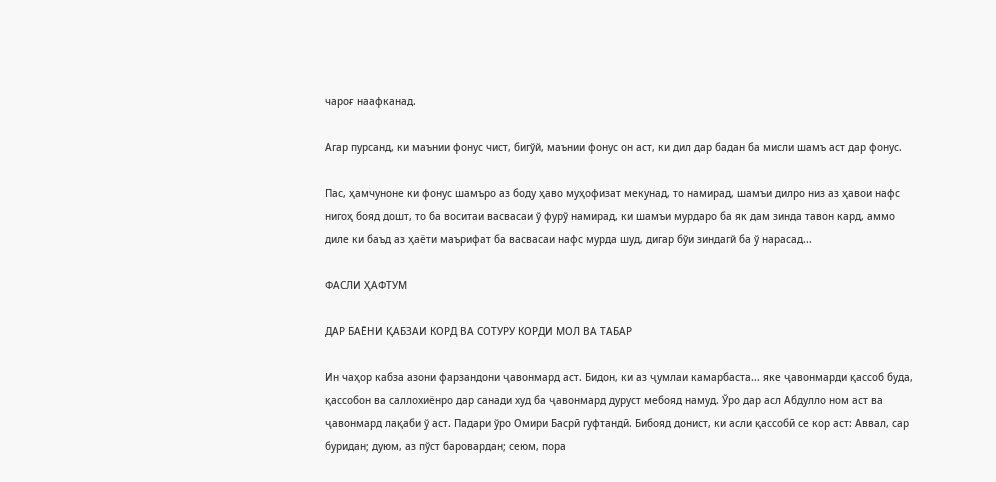чароғ наафканад.

Агар пурсанд, ки маънии фонус чист, бигўй, маънии фонус он аст, ки дил дар бадан ба мисли шамъ аст дар фонус.

Пас, ҳамчуноне ки фонус шамъро аз боду ҳаво муҳофизат мекунад, то намирад, шамъи дилро низ аз ҳавои нафс нигоҳ бояд дошт, то ба воситаи васвасаи ў фурў намирад, ки шамъи мурдаро ба як дам зинда тавон кард, аммо диле ки баъд аз ҳаёти маърифат ба васвасаи нафс мурда шуд, дигар бўи зиндагй ба ў нарасад...

ФАСЛИ ҲАФТУМ

ДАР БАЁНИ ҚАБЗАИ КОРД ВА СОТУРУ КОРДИ МОЛ ВА ТАБАР

Ин чаҳор кабза азони фарзандони ҷавонмард аст. Бидон, ки аз ҷумлаи камарбаста... яке ҷавонмарди қассоб буда, қассобон ва саллохиёнро дар санади худ ба ҷавонмард дуруст мебояд намуд. Ўро дар асл Абдулло ном аст ва ҷавонмард лақаби ў аст. Падари ўро Омири Басрӣ гуфтандӣ. Бибояд донист, ки асли қассобӣ се кор аст: Аввал, сар буридан; дуюм, аз пўст баровардан; сеюм, пора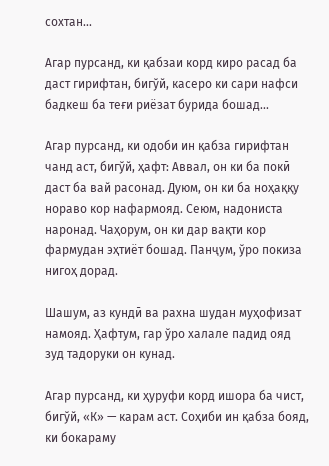сохтан...

Агар пурсанд, ки қабзаи корд киро расад ба даст гирифтан, бигўй, касеро ки сари нафси бадкеш ба теғи риёзат бурида бошад...

Агар пурсанд, ки одоби ин қабза гирифтан чанд аст, бигўй, ҳафт: Аввал, он ки ба покӣ даст ба вай расонад. Дуюм, он ки ба ноҳаққу нораво кор нафармояд. Сеюм, надониста наронад. Чаҳорум, он ки дар вақти кор фармудан эҳтиёт бошад. Панҷум, ўро покиза нигоҳ дорад.

Шашум, аз кундӣ ва рахна шудан муҳофизат намояд. Ҳафтум, гар ўро халале падид ояд зуд тадоруки он кунад.

Агар пурсанд, ки ҳуруфи корд ишора ба чист, бигўй, «К» — карам аст. Соҳиби ин қабза бояд, ки бокараму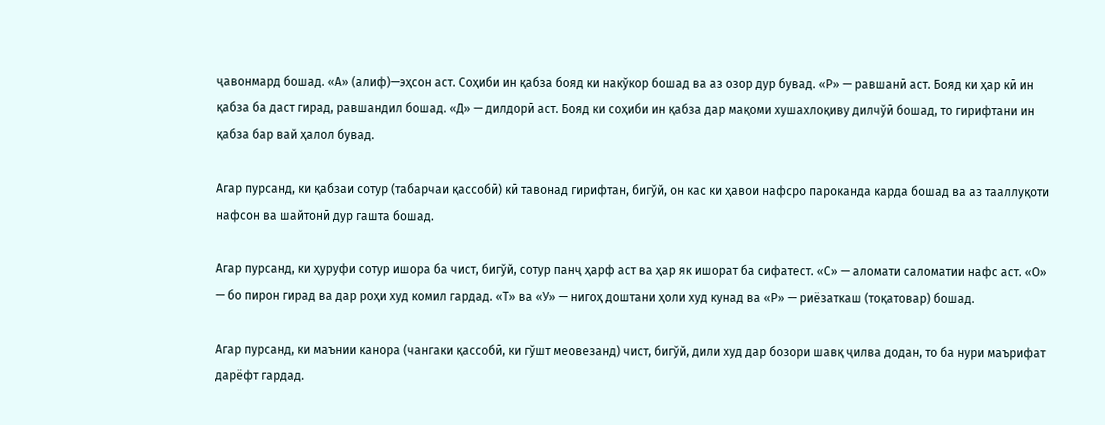ҷавонмард бошад. «А» (алиф)—эҳсон аст. Соҳиби ин қабза бояд ки накўкор бошад ва аз озор дур бувад. «Р» — равшанӣ аст. Бояд ки ҳар кӣ ин қабза ба даст гирад, равшандил бошад. «Д» — дилдорӣ аст. Бояд ки соҳиби ин қабза дар мақоми хушахлоқиву дилчўӣ бошад, то гирифтани ин қабза бар вай ҳалол бувад.

Агар пурсанд, ки қабзаи сотур (табарчаи қассобӣ) кӣ тавонад гирифтан, бигўй, он кас ки ҳавои нафсро пароканда карда бошад ва аз тааллуқоти нафсон ва шайтонӣ дур гашта бошад.

Агар пурсанд, ки ҳуруфи сотур ишора ба чист, бигўй, сотур панҷ ҳарф аст ва ҳар як ишорат ба сифатест. «С» — аломати саломатии нафс аст. «О» — бо пирон гирад ва дар роҳи худ комил гардад. «Т» ва «У» — нигоҳ доштани ҳоли худ кунад ва «Р» — риёзаткаш (тоқатовар) бошад.

Агар пурсанд, ки маънии канора (чангаки қассобӣ, ки гўшт меовезанд) чист, бигўй, дили худ дар бозори шавқ ҷилва додан, то ба нури маърифат дарёфт гардад.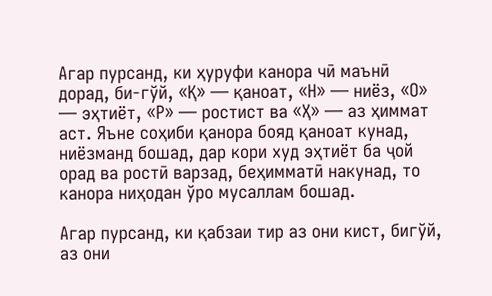Агар пурсанд, ки ҳуруфи канора чӣ маънӣ дорад, би-гўй, «Қ» — қаноат, «Н» — ниёз, «О» — эҳтиёт, «Р» — ростист ва «Ҳ» — аз ҳиммат аст. Яъне соҳиби қанора бояд қаноат кунад, ниёзманд бошад, дар кори худ эҳтиёт ба ҷой орад ва ростӣ варзад, беҳимматӣ накунад, то канора ниҳодан ўро мусаллам бошад.

Агар пурсанд, ки қабзаи тир аз они кист, бигўй, аз они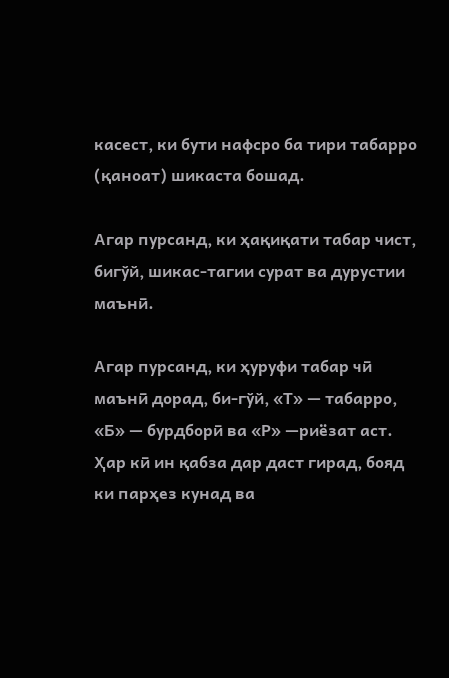касест, ки бути нафсро ба тири табарро (қаноат) шикаста бошад.

Агар пурсанд, ки ҳақиқати табар чист, бигўй, шикас-тагии сурат ва дурустии маънӣ.

Агар пурсанд, ки ҳуруфи табар чӣ маънӣ дорад, би-гўй, «Т» — табарро, «Б» — бурдборӣ ва «Р» —риёзат аст. Ҳар кӣ ин қабза дар даст гирад, бояд ки парҳез кунад ва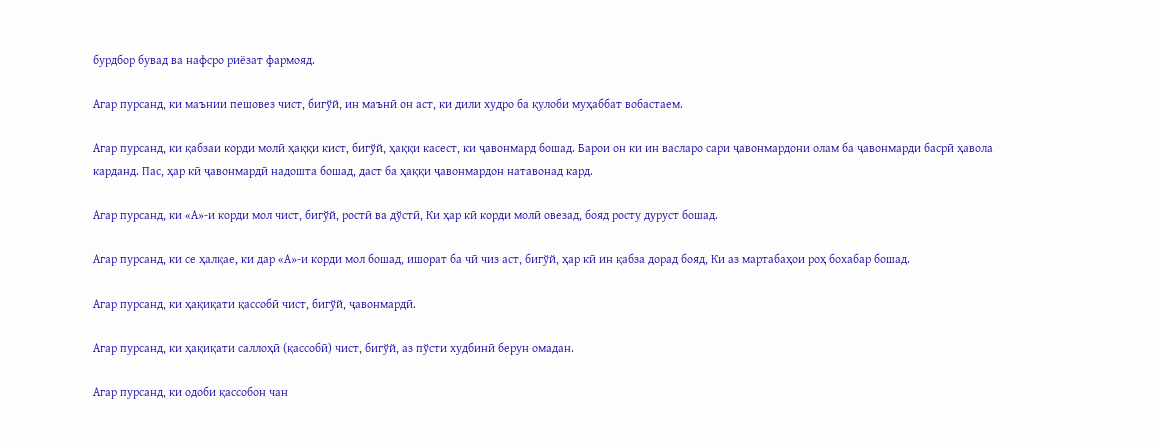бурдбор бувад ва нафсро риёзат фармояд.

Агар пурсанд, ки маънии пешовез чист, бигўй, ин маънӣ он аст, ки дили худро ба қулоби муҳаббат вобастаем.

Агар пурсанд, ки қабзаи корди молӣ ҳаққи кист, бигўй, ҳаққи касест, ки ҷавонмард бошад. Барои он ки ин васларо сари ҷавонмардони олам ба ҷавонмарди басрӣ ҳавола карданд. Пас, ҳар кӣ ҷавонмардӣ надошта бошад, даст ба ҳаққи ҷавонмардон натавонад кард.

Агар пурсанд, ки «А»-и корди мол чист, бигўй, ростӣ ва дўстӣ, Ки ҳар кӣ корди молӣ овезад, бояд росту дуруст бошад.

Агар пурсанд, ки се ҳалқае, ки дар «А»-и корди мол бошад, ишорат ба чӣ чиз аст, бигўй, ҳар кӣ ин қабза дорад бояд, Ки аз мартабаҳои роҳ бохабар бошад.

Агар пурсанд, ки ҳақиқати қассобӣ чист, бигўй, ҷавонмардӣ.

Агар пурсанд, ки ҳақиқати саллоҳӣ (қассобӣ) чист, бигўй, аз пўсти худбинӣ берун омадан.

Агар пурсанд, ки одоби қассобон чан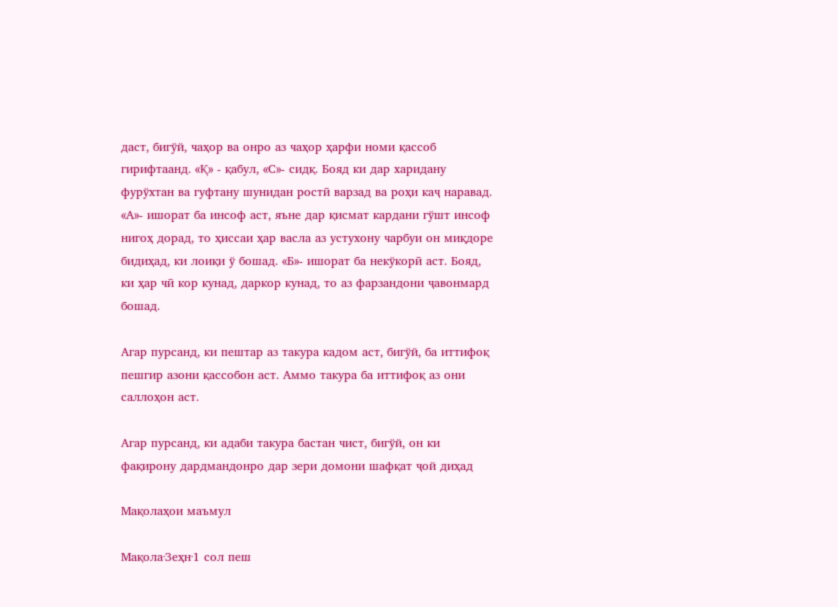даст, бигўй, чаҳор ва онро аз чаҳор ҳарфи номи қассоб гирифтаанд. «Қ» - қабул, «С»- сидқ. Бояд ки дар харидану фурўхтан ва гуфтану шунидан ростӣ варзад ва роҳи каҷ наравад. «А»- ишорат ба инсоф аст, яъне дар қисмат кардани гўшт инсоф нигоҳ дорад, то ҳиссаи ҳар васла аз устухону чарбуи он миқдоре бидиҳад, ки лоиқи ў бошад. «Б»- ишорат ба некўкорӣ аст. Бояд, ки ҳар чӣ кор кунад, даркор кунад, то аз фарзандони ҷавонмард бошад.

Агар пурсанд, ки пештар аз такура кадом аст, бигўй, ба иттифоқ пешгир азони қассобон аст. Аммо такура ба иттифоқ аз они саллоҳон аст.

Агар пурсанд, ки адаби такура бастан чист, бигўй, он ки фақирону дардмандонро дар зери домони шафқат ҷой диҳад

Мақолаҳои маъмул

Мақола·Зеҳн·1 сол пеш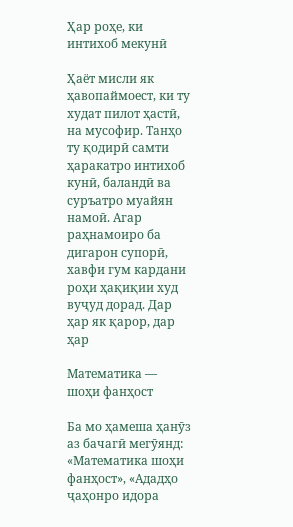Ҳар роҳе, ки интихоб мекунӣ

Ҳаёт мисли як ҳавопаймоест, ки ту худат пилот ҳастӣ, на мусофир. Танҳо ту қодирӣ самти ҳаракатро интихоб кунӣ, баландӣ ва суръатро муайян намоӣ. Агар раҳнамоиро ба дигарон супорӣ, хавфи гум кардани роҳи ҳақиқии худ вуҷуд дорад. Дар ҳар як қарор, дар ҳар

Математика — шоҳи фанҳост

Ба мо ҳамеша ҳанӯз аз бачагӣ мегӯянд: «Математика шоҳи фанҳост», «Ададҳо ҷаҳонро идора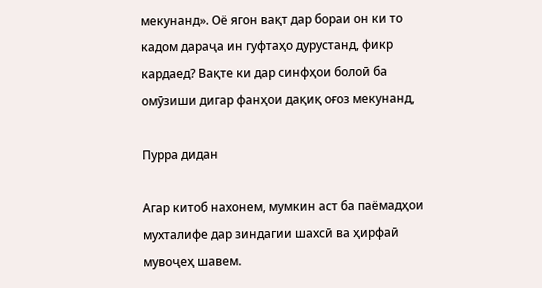мекунанд». Оё ягон вақт дар бораи он ки то кадом дараҷа ин гуфтаҳо дурустанд, фикр кардаед? Вақте ки дар синфҳои болоӣ ба омӯзиши дигар фанҳои дақиқ оғоз мекунанд,

Пурра дидан

Агар китоб нахонем, мумкин аст ба паёмадҳои мухталифе дар зиндагии шахсӣ ва ҳирфаӣ мувоҷеҳ шавем.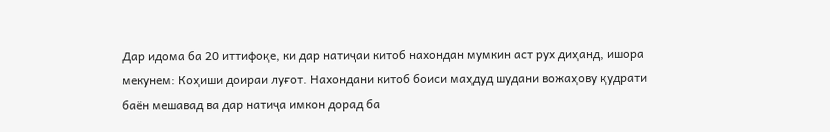Дар идома ба 20 иттифоқе, ки дар натиҷаи китоб нахондан мумкин аст рух диҳанд, ишора мекунем: Коҳиши доираи луғот. Нахондани китоб боиси маҳдуд шудани вожаҳову қудрати баён мешавад ва дар натиҷа имкон дорад ба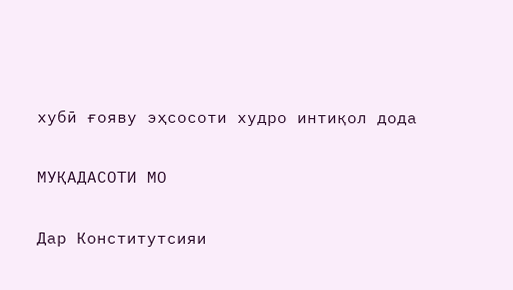хубӣ ғояву эҳсосоти худро интиқол дода

МУҚАДАСОТИ МО

Дар Конститутсияи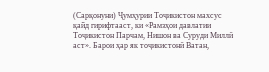(Сарқонуни) Ҷумҳурии Тоҷикистон махсус қайд гирифтааст, ки «Рамзҳои давлатии Тоҷикистон Парчам, Нишон ва Суруди Миллӣ аст». Барои ҳар як тоҷикистонӣ Ватан,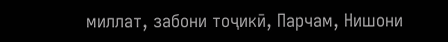миллат, забони тоҷикӣ, Парчам, Нишони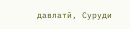давлатӣ, Суруди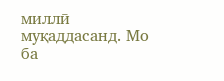миллӣ муқаддасанд. Мо ба